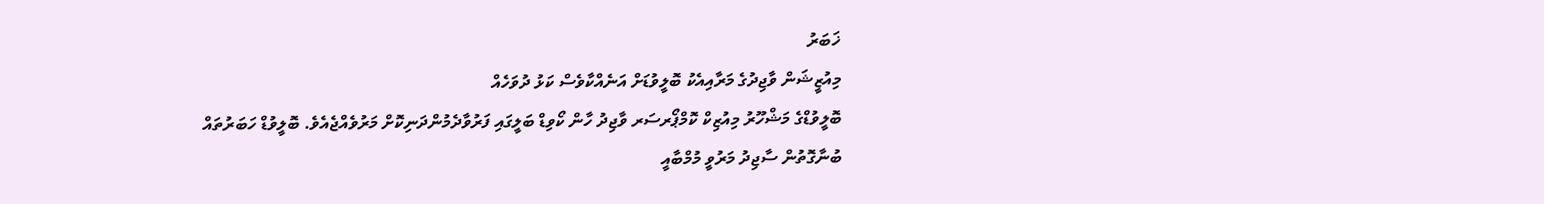ޚަބަރު
މިއުޒީޝަން ވާޖިދުގެ މަރާއިއެކު ބޮލީވުޑަށް އަނެއްކާވެސް ކަޅު ދުވަހެއް
ބޮލީވުޑްގެ މަޝްހޫރު މިއުޒިކް ކޮމްޕޯރސަރ ވާޖިދު ހާން ކޯވިޑް ބަލީގައި ފަރުވާދެމުންދަނިކޮށް މަރުވެއްޖެއެވެ. ބޮލީވުޑް ހަބަރުތައް ބުނާގޮތުން ސާޖިދު މަރުވީ މުމްބާއީ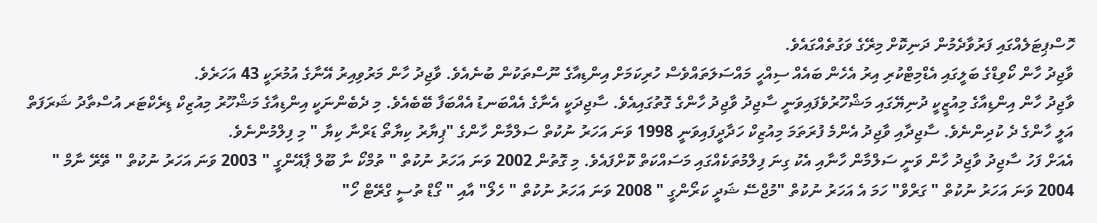ހޮސްޕިޓަލެއްގައި ފަރުވާދެމުން ދަނިކޮށް މިރޭގެ ވަގުތެއްގައެވެ.
ވާޖިދު ހާން ކޯވިޑްގެ ބަލީގައި އެޑްމިޓްކުރި އިރު އެހެން ބައެއް ސިއްހީ މައްސަލަތައްވެސް ހުރިކަމަށް އިންޑިއާގެ ނޫސްތަކުން ބުނެއެވެ. ވާޖިދު ހާން މަރުވިއިރު އޭނާގެ އުމުރަކީ 43 އަހަރެވެ.
ވާޖިދު ހާން އިންޑިއާގެ މިއުޒީކީ ދުނިޔޭގައި މަޝްހޫރުވެފައިވަނީ ސާޖިދު ވާޖިދު ހާންގެ ގޮތުގައިއެވެ. ސާޖިދަކީ އެނާގެ އެއްބަނޑު އެއްބަފާ ބޭބެއެވެ. މި ދެބެންނަކީ އިންޑިއާގެ މަޝްހޫރު މިއުޒިކް ޑިރެކްޓަރ އުސްތާދު ޝަރަފަތް އަލީ ހާންގެ ދެ ކުދިންނެވެ. ސާޖިދާއި ވާޖިދު އެންމެ ފުރަތަމަ މިއުޒިކް ހަދާދީފައިވަނީ 1998 ވަނަ އަހަރު ނުކުތް ސަލްމާން ހާންގެ "ޕިޔާރު ކިޔާތޯ ޑަރްނާ ކިޔާ " މި ފިލްމުންނެވެ.
އެއަށް ފަހު ސާޖިދު ވާޖިދު ހާން ވަނީ ސަލްމާން ހާނާއި އެކު ގިނަ ފިލްމުތަކެއްގައި މަސައްކަތް ކޮށްފައެވެ. މި ގޮތުން 2002 ވަނަ އަހަރު ނުކުތް " ތުމްކޯ ނާ ބޫލް ޕާއޭންގީ " 2003 ވަނަ އަހަރު ނުކުތް " ތޭރޭ ނާމް " 2004 ވަނަ އަހަރު ނުކުތް " ގަރްވް" ހަމަ އެ އަހަރު ނުކުތް "މުޖްސޭ ޝަދީ ކަރޯންގީ " 2008 ވަނަ އަހަރު ނުކުތް " ހެލޯ" އާއި " ގޯޑް ތުސީ ގްރޭޓް ހޯ"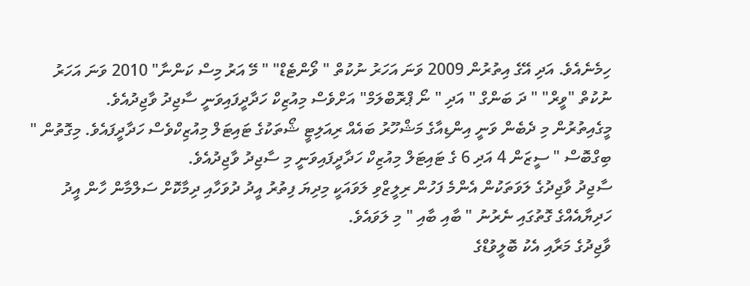ހިމެނެއެވެ. އަދި އޭގެ އިތުރުން 2009 ވަނަ އަހަރު ނުކުތް " ވޯންޓެޑް" " މޭ އަރު މިސް ކަންނާ" 2010 ވަނަ އަހަރު ނުކުތް "ވީރް" " ދަ ބަންގް " އަދި " ނޯ ޕްރޮބްލަމް" އަށްވެސް މިއުޒިކް ހަދާދީފައިވަނީ ސާޖިދު ވާޖިދުއެވެ.
މީގެއިތުރުން މި ދެބެން ވަނީ އިންޑިއާގެ މަޝްހޫރު ބައެއް ރިއަލިޓީ ޝޯތަކުގެ ޓައިޓަލް މިއުޒިކްވެސް ހަދާދީފައެވެ. މިގޮތުން " ބިގްބޮސް " ސީޒަން 4 އަދި 6 ގެ ޓައިޓަލް މިއުޒިކް ހަދާދީފައިވަނީ މި ސާޖިދު ވާޖިދުއެވެ.
ސާޖިދު ވާޖިދުގެ ލަވަތަކުން އެންމެ ފަހުން ރިލީޒްވި ލަވައަކީ މިދިޔަ ފިތުރު އީދު ދުވަހާއި ދިމާކޮށް ސަލްމާން ހާން އީދު ހަދިޔާއެއްގެ ގޮތުގައި ނެރުނު " ބާއި ބާއި " މި ލަވައެވެ.
ވާޖިދުގެ މަރާއި އެކު ބޮލީވުޑްގެ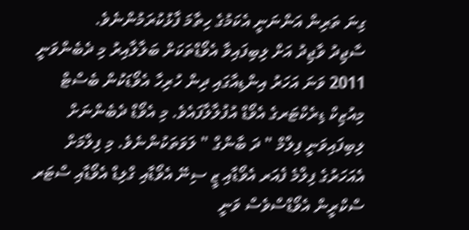ގިނަ ތަރިން އަންނަނީ އެކަމުގެ ހިތާމަ ފާޅުކުރަމުންނެވެ.
ސާޖިދު ވާޖިދު އަށް ލިބިފައިވާ އެވޯޑްތަކަށް ބަލާލާއިރު މި ދެބެންވަނީ 2011 ވަނަ އަހަރު އިންޑިއާގައި ދިން ހުރިހާ އެވޯޑަކުން ބެސްޓް މިއުޒިކް ޑިރެކްޓަރގެ އެވޯޑް އުފުލާލާފައެވެ. މި އެވޯޑް ދެބެންނަށް ލިބިފައިވަނީ ފިލްމް " ދަ ބާންގް " ލަވަތަކުންނެވެ. މި ފިލްމަށް އެއަހަރުގެ ފިލްމެ ފެއަރ އެވޯޑާއި ޒީ ސިނޭ އެވޯޑާއި ގްލިޑް އެވޯޑާއި ސްޓަރ ސްކްރީން އެވޯޑްސްވެސް ވަނީ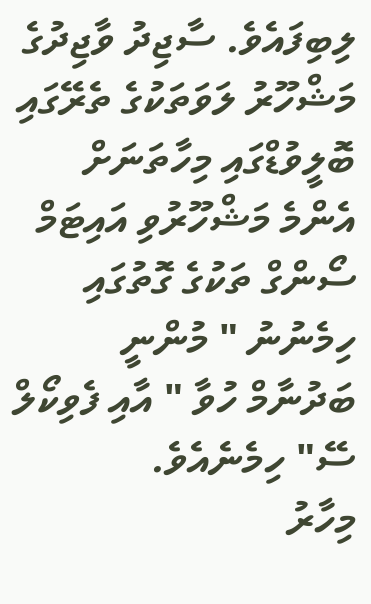ލިބިފައެވެ. ސާޖިދު ވާޖިދުގެ މަޝްހޫރު ލަވަތަކުގެ ތެރޭގައި ބޮލީވުޑްގައި މިހާތަނަށް އެންމެ މަޝްހޫރުވި އައިޓަމް ސޯންގް ތަކުގެ ގޮތުގައި ހިމެނުނު " މުންނީ ބަދުނާމް ހުވާ " އާއި ފެވިކޯލް ސޭ" ހިމެނެއެވެ.
މިހާރު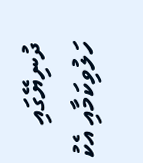ދުނިޔޭގައި ހަލުވިކަމާއި އެކު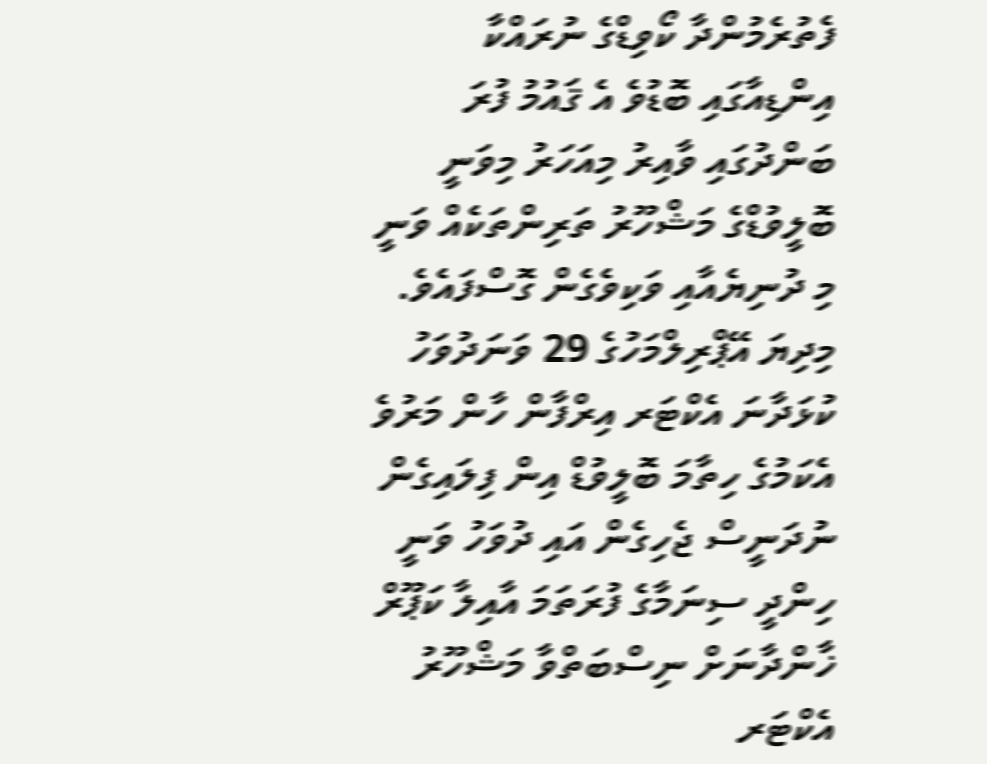ފެތުރެމުންދާ ކޯވިޑްގެ ނުރައްކާ އިންޑިއާގައި ބޮޑުވެ އެ ޤައުމު ފުރަ ބަންދުގައި ވާއިރު މިއަހަރު މިވަނީ ބޮލީވުޑްގެ މަޝްހޫރު ތަރިންތަކެއް ވަނީ މި ދުނިޔެއާއި ވަކިވެގެން ގޮސްފައެވެ. މިދިޔަ އޭޕްރިލްމަހުގެ 29 ވަނަދުވަހު ކުޅަދާނަ އެކްޓަރ އިރްފާން ހާން މަރުވެ އެކަމުގެ ހިތާމަ ބޮލީވުޑް އިން ފިލައިގެން ނުދަނީސް ޖެހިގެން އައި ދުވަހު ވަނީ ހިންދީ ސިނަމާގެ ފުރަތަމަ އާއިލާ ކަޕޫރް ޚާންދާނަށް ނިސްބަތްވާ މަޝްހޫރު އެކްޓަރ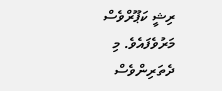ރިޝީ ކަޕޫރްވެސް މަރުވެފައެވެ. މި ދެތަރިންވެސް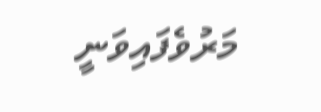މަރުވެފައިވަނީ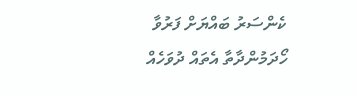ކެންސަރު ބައްޔަށް ފަރުވާ ހޯދަމުންދާތާ އެތައް ދުވަހެއް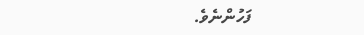ފަހުންނެވެ.